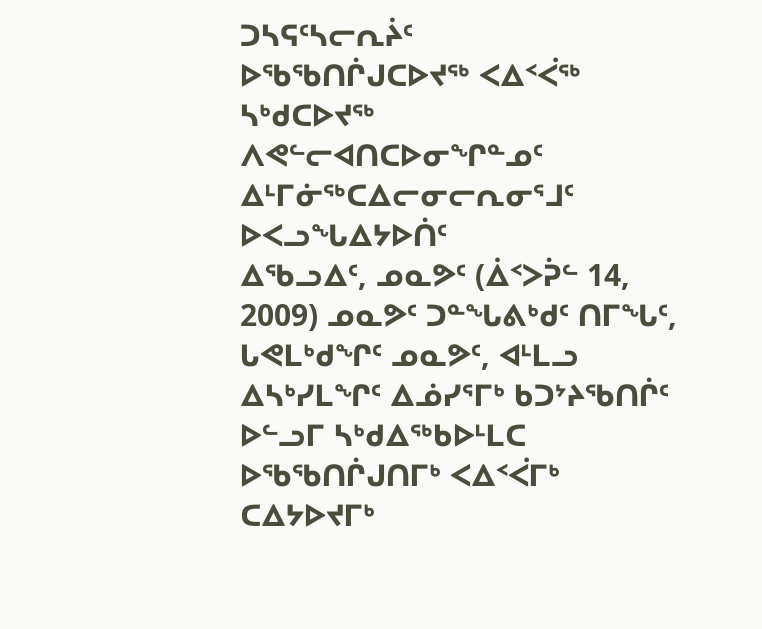ᑐᓴᕋᑦᓴᓕᕆᔩᑦ
ᐅᖃᖃᑎᒌᒍᑕᐅᔪᖅ ᐸᐃᑉᐹᖅ ᓴᒃᑯᑕᐅᔪᖅ ᐱᕙᓪᓕᐊᑎᑕᐅᓂᖏᓐᓄᑦ ᐃᒻᒥᓃᖅᑕᐃᓕᓂᓕᕆᓂᕐᒧᑦ ᐅᐸᓗᖓᐃᔭᐅᑏᑦ
ᐃᖃᓗᐃᑦ, ᓄᓇᕗᑦ (ᐄᑉᐳᕉᓪ 14, 2009) ᓄᓇᕗᑦ ᑐᓐᖓᕕᒃᑯᑦ ᑎᒥᖓᑦ, ᒐᕙᒪᒃᑯᖏᑦ ᓄᓇᕗᑦ, ᐊᒻᒪᓗ ᐃᓴᒃᓯᒪᖏᑦ ᐃᓅᓯᕐᒥᒃ ᑲᑐᔾᔨᖃᑎᒌᑦ ᐅᓪᓗᒥ ᓴᒃᑯᐃᖅᑲᐅᒻᒪᑕ ᐅᖃᖃᑎᒌᒍᑎᒥᒃ ᐸᐃᑉᐹᒥᒃ ᑕᐃᔭᐅᔪᒥᒃ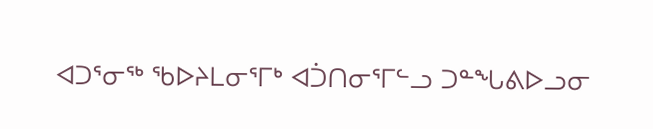ᐊᑐᕐᓂᖅ ᖃᐅᔨᒪᓂᕐᒥᒃ ᐊᑑᑎᓂᕐᒥᓪᓗ ᑐᓐᖓᕕᐅᓗᓂ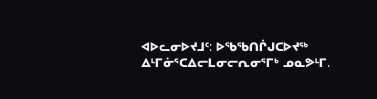ᐊᐅᓚᓂᐅᔪᒧᑦ: ᐅᖃᖃᑎᒌᒍᑕᐅᔪᖅ ᐃᒻᒥᓃᕐᑕᐃᓕᒪᓂᓕᕆᓂᕐᒥᒃ ᓄᓇᕗᒻᒥ.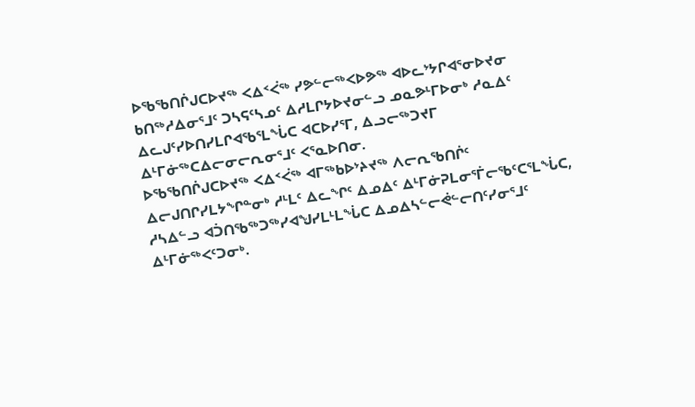ᐅᖃᖃᑎᒌᒍᑕᐅᔪᖅ ᐸᐃᑉᐹᖅ ᓯᕗᓪᓕᖅᐸᐅᕗᖅ ᐊᐅᓚᔾᔭᒋᐊᕐᓂᐅᔪᓂ ᑲᑎᖅᓱᐃᓂᕐᒧᑦ ᑐᓴᕋᑦᓴᓄᑦ ᐃᓱᒪᒋᔭᐅᔪᓂᓪᓗ ᓄᓇᕗᒻᒥᐅᓂᒃ ᓱᓇᐃᑦ ᐃᓚᒍᑦᓯᐅᑎᓯᒪᒋᐊᖃᕐᒪᖔᑕ ᐊᑕᐅᓯᕐᒥ, ᐃᓗᓕᖅᑐᔪᒥ ᐃᒻᒥᓃᖅᑕᐃᓕᓂᓕᕆᓂᕐᒧᑦ ᐸᕐᓇᐅᑎᓂ.
ᐅᖃᖃᑎᒌᒍᑕᐅᔪᖅ ᐸᐃᑉᐹᖅ ᐊᒥᖅᑲᐅᔾᔨᔪᖅ ᐱᓕᕆᖃᑎᒌᑦ ᐃᓕᒍᑎᒋᓯᒪᔭᖏᓐᓂᒃ ᓱᒻᒪᑦ ᐃᓚᖏᑦ ᐃᓄᐃᑦ ᐃᒻᒥᓃᕈᒪᓂᕐᒦᓕᖃᑦᑕᕐᒪᖔᑕ, ᓱᓴᐃᓪᓗ ᐊᑑᑎᖃᖅᑐᖅᓯᐊᖑᓯᒪᒻᒪᖔᑕ ᐃᓄᐃᓴᓪᓕᕚᓪᓕᑎᑦᓯᓂᕐᒧᑦ ᐃᒻᒥᓃᖅᐸᑦᑐᓂᒃ.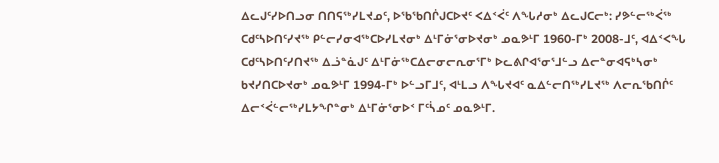ᐃᓚᒍᑦᓯᐅᑎᓗᓂ ᑎᑎᕋᖅᓯᒪᔪᓄᑦ, ᐅᖃᖃᑎᒌᒍᑕᐅᔪᑦ ᐸᐃᑉᐹᑦ ᐱᖓᓱᓂᒃ ᐃᓚᒍᑕᓕᒃ: ᓯᕗᓪᓕᖅᐹᖅ ᑕᑯᑦᓴᐅᑎᑦᓯᔪᖅ ᑭᓪᓕᓯᓂᐊᖅᑕᐅᓯᒪᔪᓂᒃ ᐃᒻᒥᓃᕐᓂᐅᔪᓂᒃ ᓄᓇᕗᒻᒥ 1960-ᒥᒃ 2008-ᒧᑦ, ᐊᐃᑉᐸᖓ ᑕᑯᑦᓴᐅᑎᑦᓯᑎᔪᖅ ᐃᓘᓐᓈᒍᑦ ᐃᒻᒥᓃᖅᑕᐃᓕᓂᓕᕆᓂᕐᒥᒃ ᐅᓚᕕᒋᐊᕐᓂᕐᒧᓪᓗ ᐃᓕᓐᓂᐊᕋᒃᓴᓂᒃ ᑲᔪᓯᑎᑕᐅᔪᓂᒃ ᓄᓇᕗᒻᒥ 1994-ᒥᒃ ᐅᓪᓗᒥᒧᑦ, ᐊᒻᒪᓗ ᐱᖓᔪᐊᑦ ᓇᐃᓪᓕᑎᖅᓯᒪᔪᖅ ᐱᓕᕆᖃᑎᒌᑦ ᐃᓕᑉᐹᓪᓕᖅᓯᒪᔭᖏᓐᓂᒃ ᐃᒻᒥᓃᕐᓂᐅᑉ ᒥᑦᓵᓄᑦ ᓄᓇᕗᒻᒥ.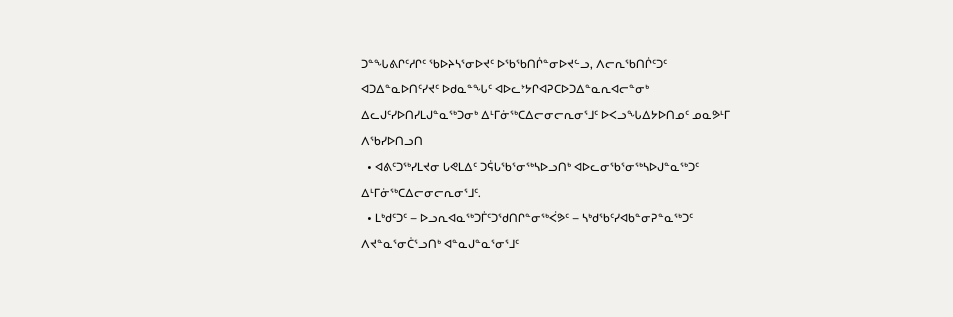ᑐᓐᖓᕕᒋᑦᓱᒋᑦ ᖃᐅᔨᓴᕐᓂᐅᔪᑦ ᐅᖃᖃᑎᒌᓐᓂᐅᔪᓪᓗ, ᐱᓕᕆᖃᑎᒌᑦᑐᑦ ᐊᑐᐃᓐᓇᐅᑎᑦᓯᔪᑦ ᐅᑯᓇᓐᖓᑦ ᐊᐅᓚᔾᔭᒋᐊᕈᑕᐅᑐᐃᓐᓇᕆᐊᓕᓐᓂᒃ ᐃᓚᒍᑦᓯᐅᑎᓯᒪᒍᓐᓇᖅᑐᓂᒃ ᐃᒻᒥᓃᖅᑕᐃᓕᓂᓕᕆᓂᕐᒧᑦ ᐅᐸᓗᖓᐃᔭᐅᑎᓄᑦ ᓄᓇᕗᒻᒥ ᐱᖃᓯᐅᑎᓗᑎ
  • ᐊᕕᑦᑐᖅᓯᒪᔪᓂ ᒐᕙᒪᐃᑦ ᑐᕌᒐᖃᕐᓂᖅᓴᐅᓗᑎᒃ ᐊᐅᓚᓂᖃᕐᓂᖅᓴᐅᒍᓐᓇᖅᑐᑦ ᐃᒻᒥᓃᖅᑕᐃᓕᓂᓕᕆᓂᕐᒧᑦ.
  • ᒪᒃᑯᑦᑐᑦ – ᐅᓗᕆᐊᓇᖅᑐᒦᑦᑐᖁᑎᒋᓐᓂᖅᐹᕗᑦ – ᓴᒃᑯᖃᑦᓯᐊᑲᓐᓂᕈᓐᓇᖅᑐᑦ ᐱᔪᓐᓇᕐᓂᑖᕐᓗᑎᒃ ᐊᓐᓇᒍᓐᓇᕐᓂᕐᒧᑦ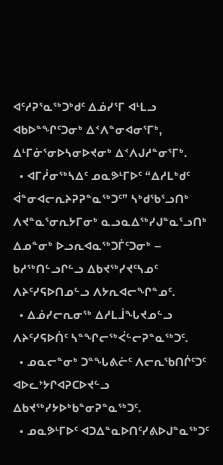ᐊᑦᓱᕈᕐᓇᖅᑐᒃᑯᑦ ᐃᓅᓯᕐᒥ ᐊᒻᒪᓗ ᐊᑲᐅᓐᖏᑦᑐᓂᒃ ᐃᑉᐱᓐᓂᐊᓂᕐᒥᒃ, ᐃᒻᒥᓃᕐᓂᐅᓴᓂᐅᔪᓂᒃ ᐃᑉᐱᒍᓱᓐᓂᕐᒥᒃ.
  • ᐊᒥᓲᓂᖅᓴᐃᑦ ᓄᓇᕗᒻᒥᐅᑦ “ᐃᓱᒪᒃᑯᑦ ᐋᓐᓂᐊᓕᕆᔨᕈᕈᓐᓇᖅᑐᑦ” ᓴᒃᑯᖃᕐᓗᑎᒃ ᐱᔪᓐᓇᕐᓂᕆᔭᒥᓂᒃ ᓇᓗᓇᐃᖅᓯᒍᓐᓇᕐᓗᑎᒃ ᐃᓄᓐᓂᒃ ᐅᓗᕆᐊᓇᖅᑐᒦᑦᑐᓂᒃ – ᑲᓱᖅᑎᓪᓗᒋᓪᓗ ᐃᑲᔪᖅᓯᔪᑦᓴᓄᑦ ᐱᔨᑦᓯᕋᐅᑎᓄᓪᓗ ᐱᔭᕆᐊᓕᖏᓐᓄᑦ.
  • ᐃᓅᓯᓕᕆᓂᖅ ᐃᓱᒪᒨᖓᔪᓄᓪᓗ ᐱᔨᑦᓯᕋᐅᑏᑦ ᓴᓐᖏᓕᖅᐹᓪᓕᕈᓐᓇᖅᑐᑦ.
  • ᓄᓇᓕᓐᓂᒃ ᑐᓐᖓᕕᓖᑦ ᐱᓕᕆᖃᑎᒌᑦᑐᑦ ᐊᐅᓚᔾᔭᒋᐊᕈᑕᐅᔪᓪᓗ ᐃᑲᔪᖅᓯᔭᐅᒃᑲᓐᓂᕈᓐᓇᖅᑐᑦ.
  • ᓄᓇᕗᒻᒥᐅᑦ ᐊᑐᐃᓐᓇᐅᑎᑦᓯᕕᐅᒍᓐᓇᖅᑐᑦ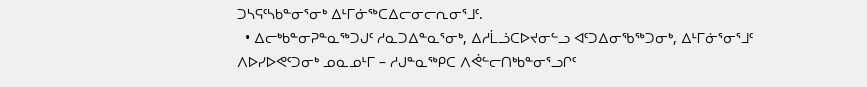ᑐᓴᕋᑦᓴᑲᓐᓂᕐᓂᒃ ᐃᒻᒥᓃᖅᑕᐃᓕᓂᓕᕆᓂᕐᒧᑦ.
  • ᐃᓕᒃᑲᓐᓂᕈᓐᓇᖅᑐᒍᑦ ᓱᓇᑐᐃᓐᓇᕐᓂᒃ, ᐃᓱᒫᓘᑕᐅᔪᓂᓪᓗ ᐊᑦᑐᐃᓂᖃᖅᑐᓂᒃ, ᐃᒻᒥᓃᕐᓂᕐᒧᑦ ᐱᐅᓯᐅᕙᑦᑐᓂᒃ ᓄᓇᓄᒻᒥ – ᓱᒍᓐᓇᖅᑭᑕ ᐱᕚᓪᓕᑎᒃᑲᓐᓂᕐᓗᒋᑦ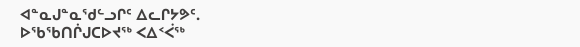ᐊᓐᓇᒍᓐᓇᖁᓪᓗᒋᑦ ᐃᓚᒋᔭᕗᑦ.
ᐅᖃᖃᑎᒌᒍᑕᐅᔪᖅ ᐸᐃᑉᐹᖅ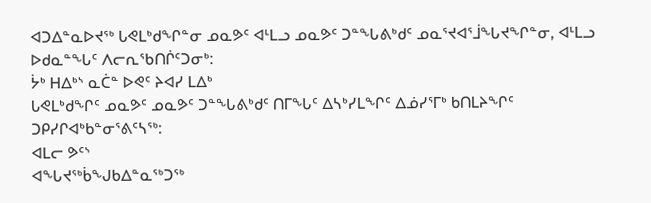ᐊᑐᐃᓐᓇᐅᔪᖅ ᒐᕙᒪᒃᑯᖏᓐᓂ ᓄᓇᕗᑦ ᐊᒻᒪᓗ ᓄᓇᕗᑦ ᑐᓐᖓᕕᒃᑯᑦ ᓄᓇᕐᔪᐊᕐᒨᖓᔪᖏᓐᓂ, ᐊᒻᒪᓗ ᐅᑯᓇᓐᖓᑦ ᐱᓕᕆᖃᑎᒌᑦᑐᓂᒃ:
ᔮᒃ ᕼᐃᒃᔅ ᓇᑖᓐ ᐅᕙᑦ ᔨᐊᓯ ᒪᐃᒃ
ᒐᕙᒪᒃᑯᖏᑦ ᓄᓇᕗᑦ ᓄᓇᕗᑦ ᑐᓐᖓᕕᒃᑯᑦ ᑎᒥᖓᑦ ᐃᓴᒃᓯᒪᖏᑦ ᐃᓅᓯᕐᒥᒃ ᑲᑎᒪᔨᖏᑦ
ᑐᑭᓯᒋᐊᒃᑲᓐᓂᕐᕕᑦᓴᖅ:
ᐊᒪᓕ ᕗᑦᔅ
ᐊᖓᔪᖅᑳᖑᑲᐃᓐᓇᖅᑐᖅ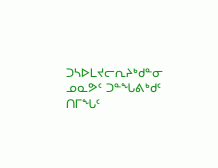ᑐᓴᐅᒪᔪᓕᕆᔨᒃᑯᓐᓂ
ᓄᓇᕗᑦ ᑐᓐᖓᕕᒃᑯᑦ ᑎᒥᖓᑦ